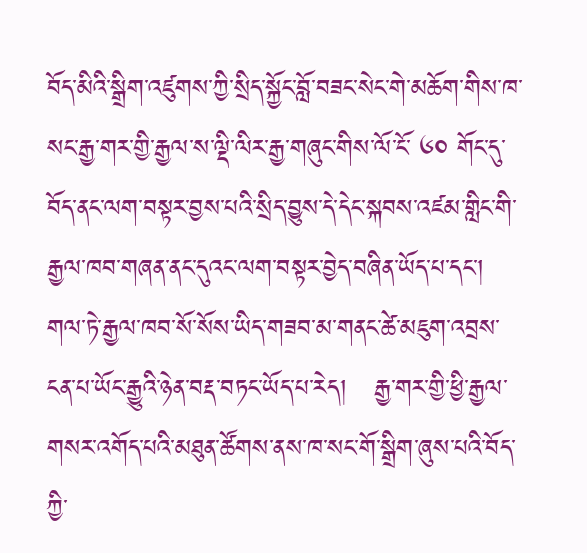བོད་མིའི་སྒྲིག་འཛུགས་ཀྱི་སྲིད་སྐྱོང་བློ་བཟང་སེང་གེ་མཆོག་གིས་ཁ་སང་རྒྱ་གར་གྱི་རྒྱལ་ས་ལྡི་ལིར་རྒྱ་གཞུང་གིས་ལོ་ངོ་ ༦༠ གོང་དུ་བོད་ནང་ལག་བསྟར་བྱས་པའི་སྲིད་བྱུས་དེ་དེང་སྐབས་འཛམ་གླིང་གི་རྒྱལ་ཁབ་གཞན་ནང་དུའང་ལག་བསྟར་བྱེད་བཞིན་ཡོད་པ་དང་། གལ་ཏེ་རྒྱལ་ཁབ་སོ་སོས་ཡིད་གཟབ་མ་གནང་ཚེ་མཇུག་འབྲས་ངན་པ་ཡོང་རྒྱུའི་ཉེན་བརྡ་བཏང་ཡོད་པ་རེད།   རྒྱ་གར་གྱི་ཕྱི་རྒྱལ་གསར་འགོད་པའི་མཐུན་ཚོགས་ནས་ཁ་སང་གོ་སྒྲིག་ཞུས་པའི་བོད་ཀྱི་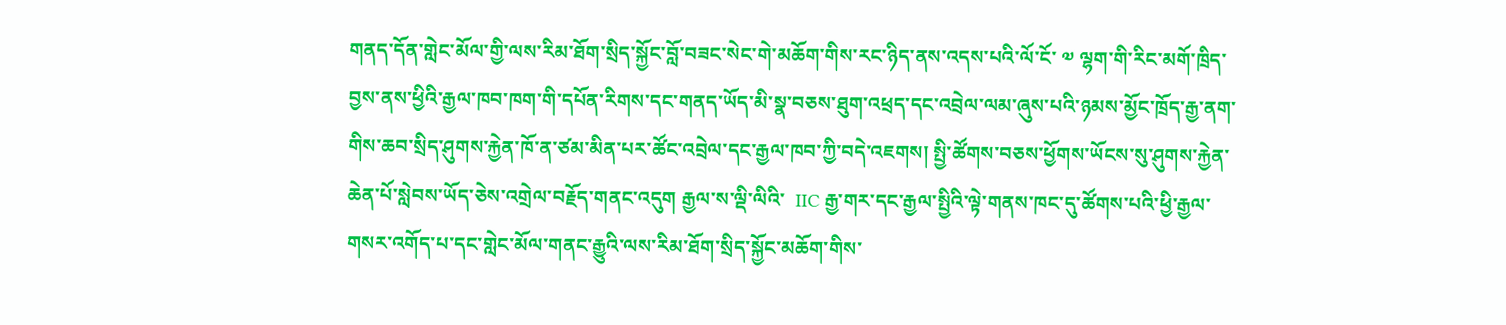གནད་དོན་གླེང་མོལ་གྱི་ལས་རིམ་ཐོག་སྲིད་སྐྱོང་བློ་བཟང་སེང་གེ་མཆོག་གིས་རང་ཉིད་ནས་འདས་པའི་ལོ་ངོ་ ༧ ལྷག་གི་རིང་མགོ་ཁྲིད་བྱས་ནས་ཕྱིའི་རྒྱལ་ཁབ་ཁག་གི་དཔོན་རིགས་དང་གནད་ཡོད་མི་སྣ་བཅས་ཐུག་འཕྲད་དང་འབྲེལ་ལམ་ཞུས་པའི་ཉམས་མྱོང་ཁྲོད་རྒྱ་ནག་གིས་ཆབ་སྲིད་ཤུགས་རྐྱེན་ཁོ་ན་ཙམ་མིན་པར་ཚོང་འབྲེལ་དང་རྒྱལ་ཁབ་ཀྱི་བདེ་འཇགས། སྤྱི་ཚོགས་བཅས་ཕྱོགས་ཡོངས་སུ་ཤུགས་རྐྱེན་ཆེན་པོ་སླེབས་ཡོད་ཅེས་འགྲེལ་བརྗོད་གནང་འདུག རྒྱལ་ས་ལྡི་ལིའི་  IIC རྒྱ་གར་དང་རྒྱལ་སྤྱིའི་ལྟེ་གནས་ཁང་དུ་ཚོགས་པའི་ཕྱི་རྒྱལ་གསར་འགོད་པ་དང་གླེང་མོལ་གནང་རྒྱུའི་ལས་རིམ་ཐོག་སྲིད་སྐྱོང་མཆོག་གིས་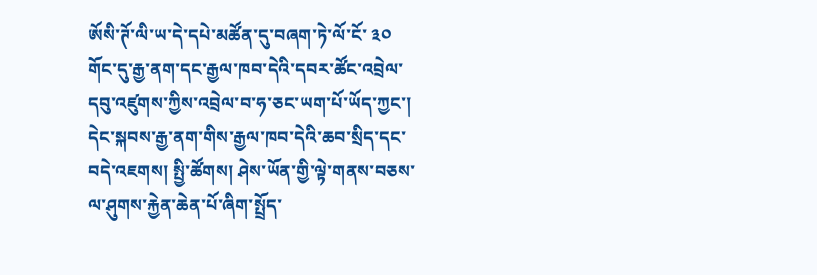ཨོསི་ཊོ་ལི་ཡ་དེ་དཔེ་མཚོན་དུ་བཞག་ཏེ་ལོ་ངོ་ ༣༠ གོང་དུ་རྒྱ་ནག་དང་རྒྱལ་ཁབ་དེའི་དབར་ཚོང་འབྲེལ་དབུ་འཛུགས་ཀྱིས་འབྲེལ་བ་ཧ་ཅང་ཡག་པོ་ཡོད་ཀྱང་། དེང་སྐབས་རྒྱ་ནག་གིས་རྒྱལ་ཁབ་དེའི་ཆབ་སྲིད་དང་བདེ་འཇགས། སྤྱི་ཚོགས། ཤེས་ཡོན་གྱི་ལྟེ་གནས་བཅས་ལ་ཤུགས་རྐྱེན་ཆེན་པོ་ཞིག་སྤྲོད་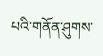པའི་གནོན་ཤུགས་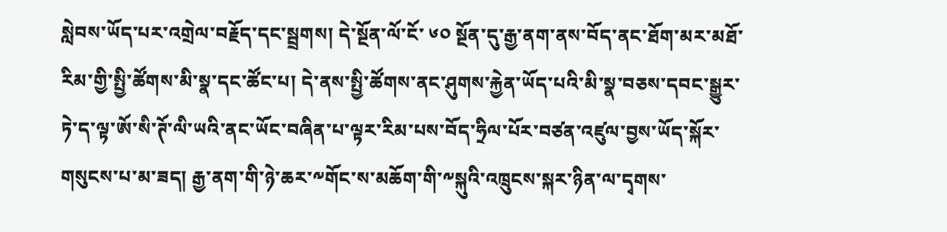སླེབས་ཡོད་པར་འགྲེལ་བརྗོད་དང་སྦྲགས། དེ་སྔོན་ལོ་ངོ་ ༦༠ སྔོན་དུ་རྒྱ་ནག་ནས་བོད་ནང་ཐོག་མར་མཐོ་རིམ་གྱི་སྤྱི་ཚོགས་མི་སྣ་དང་ཚོང་པ། དེ་ནས་སྤྱི་ཚོགས་ནང་ཤུགས་རྐྱེན་ཡོད་པའི་མི་སྣ་བཅས་དབང་སྒྱུར་ཏེ་ད་ལྟ་ཨོ་སི་ཊོ་ལི་ཡའི་ནང་ཡོང་བཞིན་པ་ལྟར་རིམ་པས་བོད་ཧྲིལ་པོར་བཙན་འཛུལ་བྱས་ཡོད་སྐོར་གསུངས་པ་མ་ཟད། རྒྱ་ནག་གི་ཉེ་ཆར་༸གོང་ས་མཆོག་གི་༸སྐུའི་འཁྲུངས་སྐར་ཉིན་ལ་དྭགས་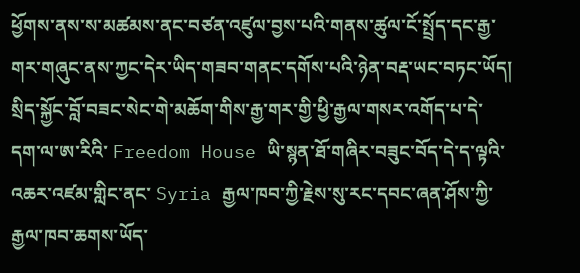ཕྱོགས་ནས་ས་མཚམས་ནང་བཙན་འཛུལ་བྱས་པའི་གནས་ཚུལ་ངོ་སྤྲོད་དང་རྒྱ་གར་གཞུང་ནས་ཀྱང་དེར་ཡིད་གཟབ་གནང་དགོས་པའི་ཉེན་བརྡ་ཡང་བཏང་ཡོད། སྲིད་སྐྱོང་བློ་བཟང་སེང་གེ་མཆོག་གིས་རྒྱ་གར་གྱི་ཕྱི་རྒྱལ་གསར་འགོད་པ་དེ་དག་ལ་ཨ་རིའི་ Freedom House ཡི་སྙན་ཐོ་གཞིར་བཟུང་བོད་དེ་ད་ལྟའི་འཆར་འཛམ་གླིང་ནང་ Syria རྒྱལ་ཁབ་ཀྱི་རྗེས་སུ་རང་དབང་ཞན་ཤོས་ཀྱི་རྒྱལ་ཁབ་ཆགས་ཡོད་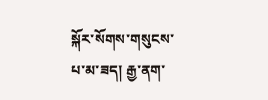སྐོར་སོགས་གསུངས་པ་མ་ཟད། རྒྱ་ནག་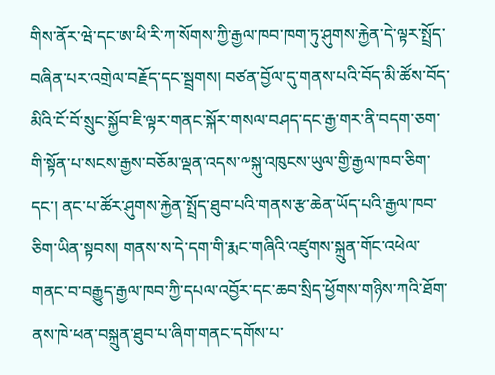གིས་ནོར་ཝེ་དང་ཨ་ཕི་རི་ཀ་སོགས་ཀྱི་རྒྱལ་ཁབ་ཁག་ཏུ་ཤུགས་རྐྱེན་དེ་ལྟར་སྤྲོད་བཞིན་པར་འགྲེལ་བརྗོད་དང་སྦྲགས། བཙན་བྱོལ་དུ་གནས་པའི་བོད་མི་ཚོས་བོད་མིའི་ངོ་བོ་སྲུང་སྐྱོབ་ཇི་ལྟར་གནང་སྐོར་གསལ་བཤད་དང་རྒྱ་གར་ནི་བདག་ཅག་གི་སྟོན་པ་སངས་རྒྱས་བཅོམ་ལྡན་འདས་༸སྐུ་འཁུངས་ཡུལ་གྱི་རྒྱལ་ཁབ་ཅིག་དང་། ནང་པ་ཚོར་ཤུགས་རྐྱེན་སྤྲོད་ཐུབ་པའི་གནས་རྩ་ཆེན་ཡོད་པའི་རྒྱལ་ཁབ་ཅིག་ཡིན་སྟབས། གནས་ས་དེ་དག་གི་རྨང་གཞིའི་འཛུགས་སྐྲུན་གོང་འཕེལ་གནང་བ་བརྒྱུད་རྒྱལ་ཁབ་ཀྱི་དཔལ་འབྱོར་དང་ཆབ་སྲིད་ཕྱོགས་གཉིས་ཀའི་ཐོག་ནས་ཁེ་ཕན་བསྐྲུན་ཐུབ་པ་ཞིག་གནང་དགོས་པ་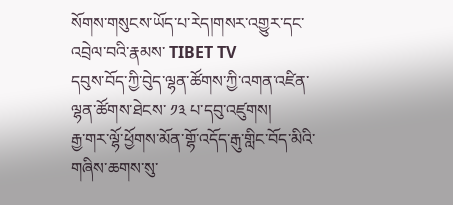སོགས་གསུངས་ཡོད་པ་རེད།གསར་འགྱུར་དང་འབྲེལ་བའི་རྣམས་ TIBET TV
དབུས་བོད་ཀྱི་བེུད་ལྷན་ཚོགས་ཀྱི་འགན་འཛིན་ལྷན་ཚོགས་ཐེངས་ ༡༣ པ་དབུ་འཛུགས།
རྒྱ་གར་ལྷོ་ཕྱོགས་མོན་གྷོ་འདོད་རྒུ་གླིང་བོད་མིའི་གཞིས་ཆགས་སུ་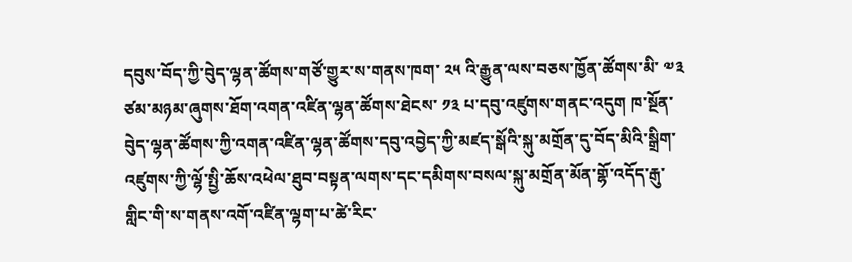དབུས་བོད་ཀྱི་བེུད་ལྷན་ཚོགས་གཙོ་གྱུར་ས་གནས་ཁག་ ༢༥ འི་རྒྱུན་ལས་བཅས་ཁྱོན་ཚོགས་མི་ ༧༣ ཙམ་མཉམ་ཞུགས་ཐོག་འགན་འཛིན་ལྷན་ཚོགས་ཐེངས་ ༡༣ པ་དབུ་འཛུགས་གནང་འདུག ཁ་སྔོན་བེུད་ལྷན་ཚོགས་ཀྱི་འགན་འཛིན་ལྷན་ཚོགས་དབུ་འབྱེད་ཀྱི་མཛད་སྒོའི་སྐུ་མགྲོན་དུ་བོད་མིའི་སྒྲིག་འཛུགས་ཀྱི་ལྷོ་སྤྱི་ཆོས་འཕེལ་ཐུབ་བསྟན་ལགས་དང་དམིགས་བསལ་སྐུ་མགྲོན་མོན་གྷོ་འདོད་རྒུ་གླིང་གི་ས་གནས་འགོ་འཛིན་ལྷག་པ་ཚེ་རིང་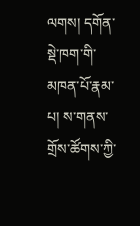ལགས། དགོན་སྡེ་ཁག་གི་མཁན་པོ་རྣམ་པ། ས་གནས་གྲོས་ཚོགས་ཀྱི་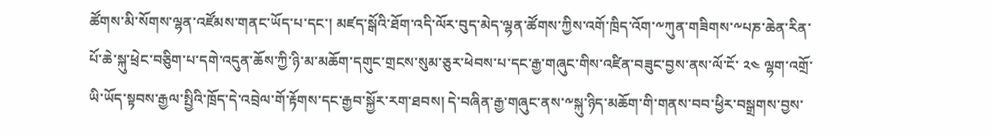ཚོགས་མི་སོགས་ལྷན་འཛོམས་གནང་ཡོད་པ་དང་། མཛད་སྒོའི་ཐོག་འདི་ལོར་བུད་མེད་ལྷན་ཚོགས་ཀྱིས་འགོ་ཁྲིད་འོག་༸ཀུན་གཟིགས་༸པཎ་ཆེན་རིན་པོ་ཆེ་སྐུ་ཕྲེང་བཅིུག་པ་དགེ་འདུན་ཆོས་ཀྱི་ཉི་མ་མཆོག་དགུང་གྲངས་སུམ་ཅུར་ཕེབས་པ་དང་རྒྱ་གཞུང་གིས་འཛིན་བཟུང་བྱས་ནས་ལོ་ངོ་ ༢༤ ལྷག་འགྲོ་ཡི་ཡོད་སྟབས་རྒྱལ་སྤྱིའི་ཁྲོད་དེ་འབྲེལ་གོ་རྟོགས་དང་རྒྱབ་སྐྱོར་རག་ཐབས། དེ་བཞིན་རྒྱ་གཞུང་ནས་༸སྐུ་ཉིད་མཆོག་གི་གནས་བབ་ཕྱིར་བསྒྲགས་བྱས་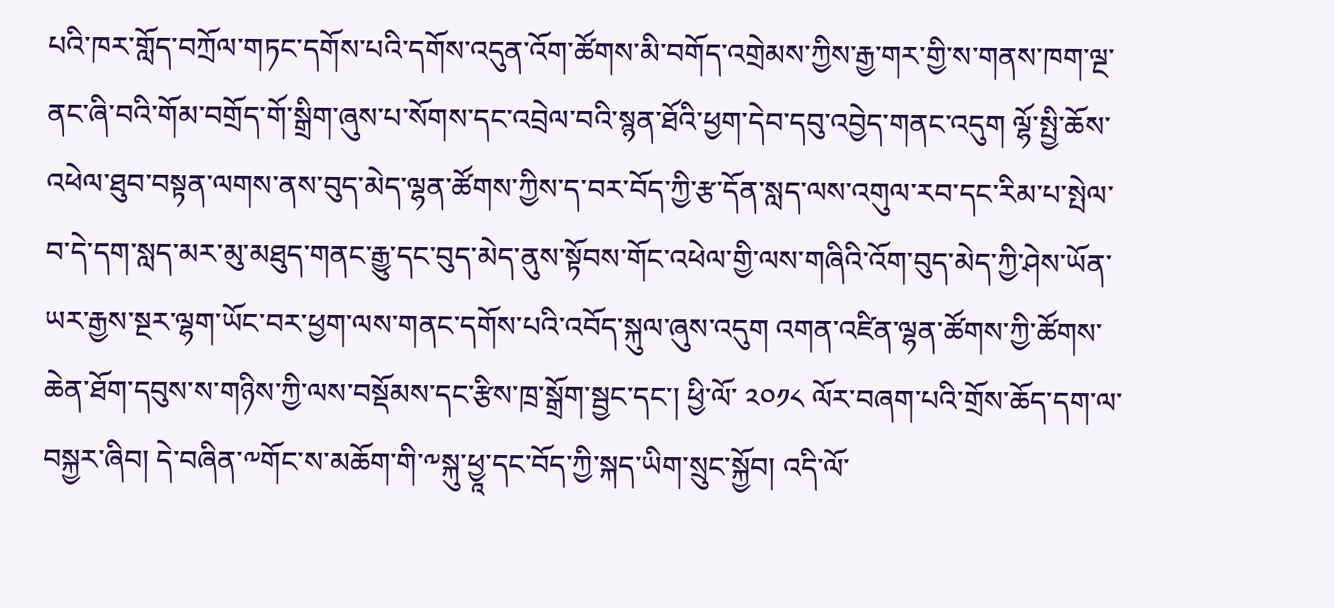པའི་ཁར་གློད་བཀྲོལ་གཏང་དགོས་པའི་དགོས་འདུན་འོག་ཚོགས་མི་བགོད་འགྲེམས་ཀྱིས་རྒྱ་གར་གྱི་ས་གནས་ཁག་ལྔ་ནང་ཞི་བའི་གོམ་བགྲོད་གོ་སྒྲིག་ཞུས་པ་སོགས་དང་འབྲེལ་བའི་སྙན་ཐོའི་ཕྱག་དེབ་དབུ་འབྱེད་གནང་འདུག ལྷོ་སྤྱི་ཆོས་འཕེལ་ཐུབ་བསྟན་ལགས་ནས་བུད་མེད་ལྷན་ཚོགས་ཀྱིས་ད་བར་བོད་ཀྱི་རྩ་དོན་སླད་ལས་འགུལ་རབ་དང་རིམ་པ་སྤེལ་བ་དེ་དག་སླད་མར་མུ་མཐུད་གནང་རྒྱུ་དང་བུད་མེད་ནུས་སྟོབས་གོང་འཕེལ་གྱི་ལས་གཞིའི་འོག་བུད་མེད་ཀྱི་ཤེས་ཡོན་ཡར་རྒྱས་སྔར་ལྷག་ཡོང་བར་ཕྱག་ལས་གནང་དགོས་པའི་འབོད་སྐུལ་ཞུས་འདུག འགན་འཛིན་ལྷན་ཚོགས་ཀྱི་ཚོགས་ཆེན་ཐོག་དབུས་ས་གཉིས་ཀྱི་ལས་བསྡོམས་དང་རྩིས་ཁྲ་སྒྲོག་སྦྱང་དང་། ཕྱི་ལོ་ ༢༠༡༨ ལོར་བཞག་པའི་གྲོས་ཆོད་དག་ལ་བསྐྱར་ཞིབ། དེ་བཞིན་༸གོང་ས་མཆོག་གི་༸སྐུ་ཕྱཱ་དང་བོད་ཀྱི་སྐད་ཡིག་སྲུང་སྐྱོབ། འདི་ལོ་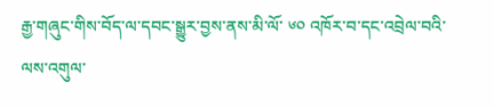རྒྱ་གཞུང་གིས་བོད་ལ་དབང་སྒྱུར་བྱས་ནས་མི་ལོ་ ༦༠ འཁོར་བ་དང་འབྲེལ་བའི་ལས་འགུལ་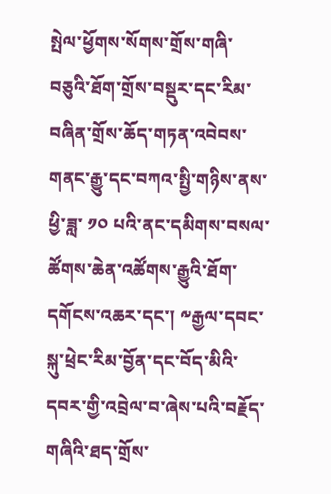སྤེལ་ཕྱོགས་སོགས་གྲོས་གཞི་བཅུའི་ཐོག་གྲོས་བསྡུར་དང་རིམ་བཞིན་གྲོས་ཆོད་གཏན་འབེབས་གནང་རྒྱུ་དང་བཀའ་སྤྱི་གཉིས་ནས་ཕྱི་ཟླ་ ༡༠ པའི་ནང་དམིགས་བསལ་ཚོགས་ཆེན་འཚོགས་རྒྱུའི་ཐོག་དགོངས་འཆར་དང་། ༸རྒྱལ་དབང་སྐུ་ཕྲེང་རིམ་བྱོན་དང་བོད་མིའི་དབར་གྱི་འབྲེལ་བ་ཞེས་པའི་བརྗོད་གཞིའི་ཐད་གྲོས་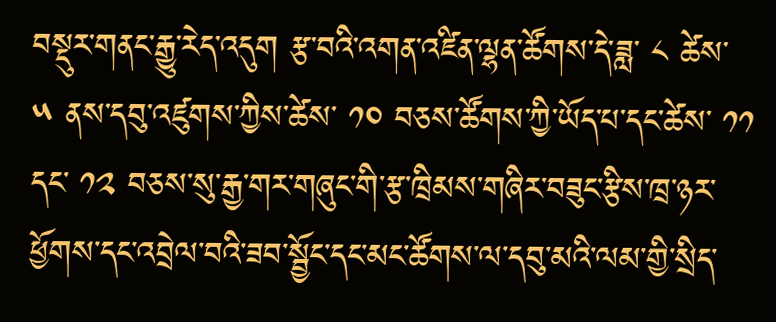བསྡུར་གནང་རྒྱུ་རེད་འདུག རྩ་བའི་འགན་འཛིན་ལྷན་ཚོགས་དེ་ཟླ་ ༨ ཚེས་ ༥ ནས་དབུ་འཛུགས་ཀྱིས་ཚེས་ ༡༠ བཅས་ཚོགས་ཀྱི་ཡོད་པ་དང་ཚེས་ ༡༡ དང་ ༡༢ བཅས་སུ་རྒྱ་གར་གཞུང་གི་རྩ་ཁྲིམས་གཞིར་བཟུང་རྩིས་ཁྲ་ཉར་ཕྱོགས་དང་འབྲེལ་བའི་ཟབ་སྦྱོང་དང་མང་ཚོགས་ལ་དབུ་མའི་ལམ་གྱི་སྲིད་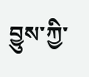བྱུས་ཀྱི་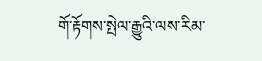གོ་རྟོགས་སྤེལ་རྒྱུའི་ལས་རིམ་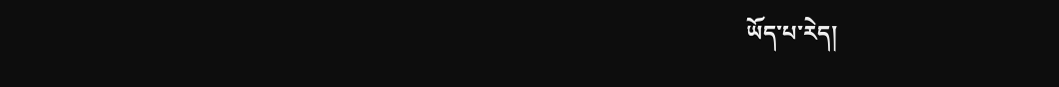ཡོད་པ་རེད།